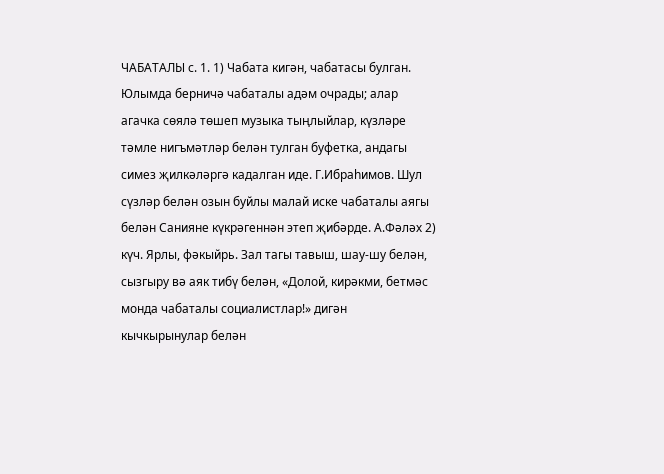ЧАБАТАЛЫ с. 1. 1) Чабата кигән, чабатасы булган. Юлымда берничә чабаталы адәм очрады; алар агачка сөялә төшеп музыка тыңлыйлар, күзләре тәмле нигъмәтләр белән тулган буфетка, андагы симез җилкәләргә кадалган иде. Г.Ибраһимов. Шул сүзләр белән озын буйлы малай иске чабаталы аягы белән Санияне күкрәгеннән этеп җибәрде. А.Фәләх 2) күч. Ярлы, фәкыйрь. Зал тагы тавыш, шау-шу белән, сызгыру вә аяк тибү белән, «Долой, кирәкми, бетмәс монда чабаталы социалистлар!» дигән кычкырынулар белән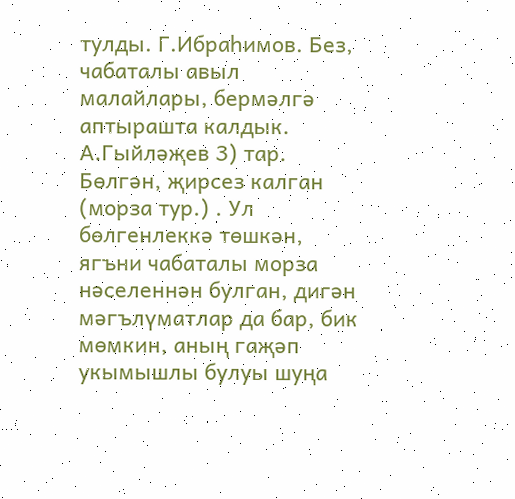тулды. Г.Ибраһимов. Без, чабаталы авыл малайлары, бермәлгә аптырашта калдык. А.Гыйләҗев 3) тар. Бөлгән, җирсез калган (морза тур.) . Ул бөлгенлеккә төшкән, ягъни чабаталы морза нәселеннән булган, дигән мәгълүматлар да бар, бик мөмкин, аның гаҗәп укымышлы булуы шуңа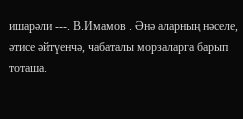ишарәли ---. В.Имамов . Әнә аларның нәселе, әтисе әйтүенчә, чабаталы морзаларга барып тоташа.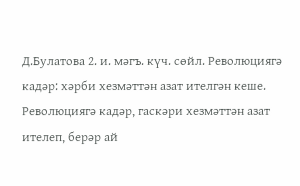Д.Булатова 2. и. мәгъ. күч. сөйл. Революциягә кадәр: хәрби хезмәттән азат ителгән кеше. Революциягә кадәр, гаскәри хезмәттән азат ителеп, берәр ай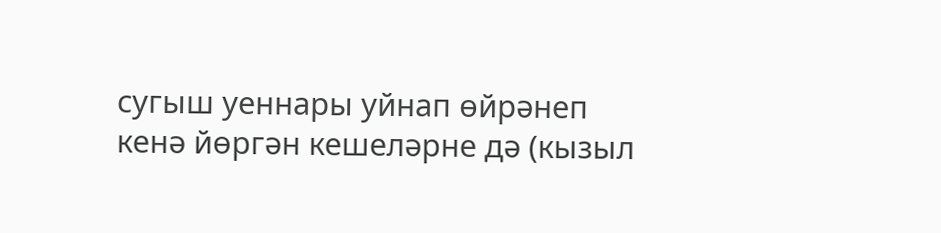сугыш уеннары уйнап өйрәнеп кенә йөргән кешеләрне дә (кызыл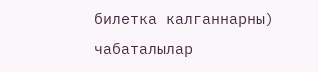билетка калганнарны) чабаталылар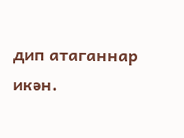дип атаганнар икән.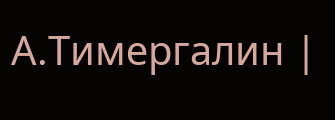А.Тимергалин |